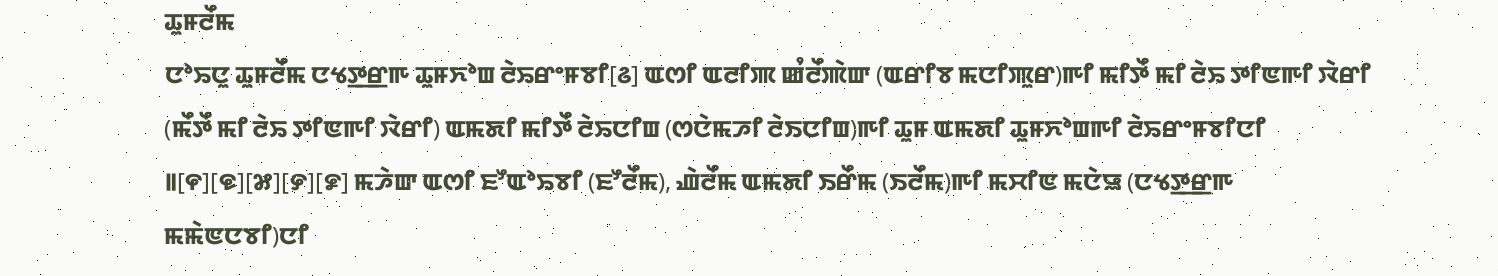ꯊꯨꯝꯂꯩꯃ
ꯅꯣꯢꯅꯨ ꯊꯨꯝꯂꯩꯃ ꯅꯠꯇ꯭ꯔꯒ ꯊꯨꯝꯈꯣꯡ ꯂꯥꯢꯔꯦꯝꯕꯤ[꯴] ꯑꯁꯤ ꯑꯂꯤꯄ ꯀꯪꯂꯩꯄꯥꯛ (ꯑꯔꯤꯕ ꯃꯅꯤꯄꯨꯔ)ꯒꯤ ꯃꯤꯇꯩ ꯃꯤ ꯂꯥꯢ ꯇꯤꯟꯒꯤ ꯋꯥꯔꯤ (ꯃꯩꯇꯩ ꯃꯤ ꯂꯥꯢ ꯇꯤꯟꯒꯤ ꯋꯥꯔꯤ) ꯑꯃꯗꯤ ꯃꯤꯇꯩ ꯂꯥꯢꯅꯤꯡ (ꯁꯅꯥꯃꯍꯤ ꯂꯥꯏꯅꯤꯡ)ꯒꯤ ꯊꯨꯝ ꯑꯃꯗꯤ ꯊꯨꯝꯈꯣꯡꯒꯤ ꯂꯥꯢꯔꯦꯝꯕꯤꯅꯤ ꯫[꯵][꯶][꯷][꯸][꯹] ꯃꯍꯥꯛ ꯑꯁꯤ ꯐꯧꯑꯣꯢꯕꯤ (ꯐꯧꯂꯩꯃ), ꯉꯥꯂꯩꯃ ꯑꯃꯗꯤ ꯏꯔꯩꯃ (ꯏꯂꯩꯃ)ꯒꯤ ꯃꯆꯤꯟ ꯃꯅꯥꯎ (ꯅꯠꯇ꯭ꯔꯒ ꯃꯃꯥꯟꯅꯕꯤ)ꯅꯤ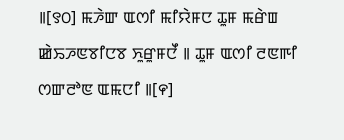꯫[꯱꯰] ꯃꯍꯥꯛ ꯑꯁꯤ ꯃꯤꯌꯥꯝꯅ ꯊꯨꯝ ꯃꯔꯥꯡ ꯀꯥꯢꯍꯟꯕꯤꯅꯕ ꯈꯨꯔꯨꯝꯅꯩ ꯫ ꯊꯨꯝ ꯑꯁꯤ ꯂꯟꯒꯤ ꯁꯛꯂꯣꯟ ꯑꯃꯅꯤ ꯫[꯵]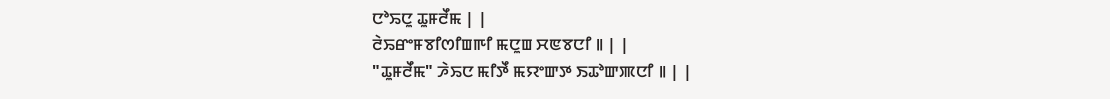ꯅꯣꯢꯅꯨ ꯊꯨꯝꯂꯩꯃ | |
ꯂꯥꯢꯔꯦꯝꯕꯤꯁꯤꯡꯒꯤ ꯃꯅꯨꯡ ꯆꯟꯕꯅꯤ ꯫ | |
"ꯊꯨꯝꯂꯩꯃ" ꯍꯥꯢꯅ ꯃꯤꯇꯩ ꯃꯌꯦꯛꯇ ꯏꯊꯣꯛꯄꯅꯤ ꯫ | |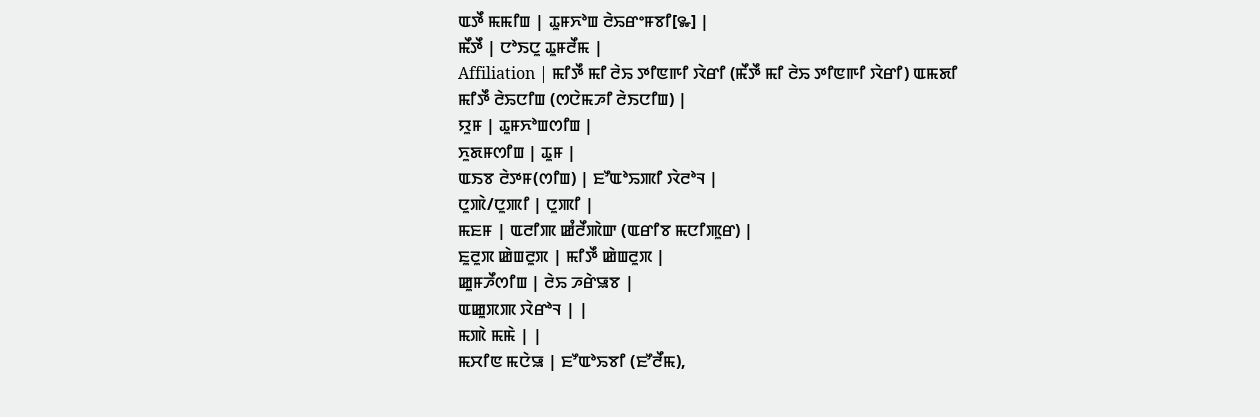ꯑꯇꯩ ꯃꯃꯤꯡ | ꯊꯨꯝꯈꯣꯡ ꯂꯥꯢꯔꯦꯝꯕꯤ[꯳] |
ꯃꯩꯇꯩ | ꯅꯣꯏꯅꯨ ꯊꯨꯝꯂꯩꯃ |
Affiliation | ꯃꯤꯇꯩ ꯃꯤ ꯂꯥꯢ ꯇꯤꯟꯒꯤ ꯋꯥꯔꯤ (ꯃꯩꯇꯩ ꯃꯤ ꯂꯥꯢ ꯇꯤꯟꯒꯤ ꯋꯥꯔꯤ) ꯑꯃꯗꯤ ꯃꯤꯇꯩ ꯂꯥꯢꯅꯤꯡ (ꯁꯅꯥꯃꯍꯤ ꯂꯥꯏꯅꯤꯡ) |
ꯌꯨꯝ | ꯊꯨꯝꯈꯣꯡꯁꯤꯡ |
ꯈꯨꯗꯝꯁꯤꯡ | ꯊꯨꯝ |
ꯑꯏꯕ ꯂꯥꯇꯝ(ꯁꯤꯡ) | ꯐꯧꯑꯣꯢꯄꯤ ꯋꯥꯂꯣꯜ |
ꯅꯨꯄꯥ/ꯅꯨꯄꯤ | ꯅꯨꯄꯤ |
ꯃꯐꯝ | ꯑꯂꯤꯄ ꯀꯪꯂꯩꯄꯥꯛ (ꯑꯔꯤꯕ ꯃꯅꯤꯄꯨꯔ) |
ꯐꯨꯂꯨꯞ ꯀꯥꯡꯂꯨꯞ | ꯃꯤꯇꯩ ꯀꯥꯡꯂꯨꯞ |
ꯀꯨꯝꯍꯩꯁꯤꯡ | ꯂꯥꯢ ꯍꯔꯥꯎꯕ |
ꯑꯀꯨꯞꯄ ꯋꯥꯔꯣꯜ | |
ꯃꯄꯥ ꯃꯃꯥ | |
ꯃꯆꯤꯟ ꯃꯅꯥꯎ | ꯐꯧꯑꯣꯢꯕꯤ (ꯐꯧꯂꯩꯃ),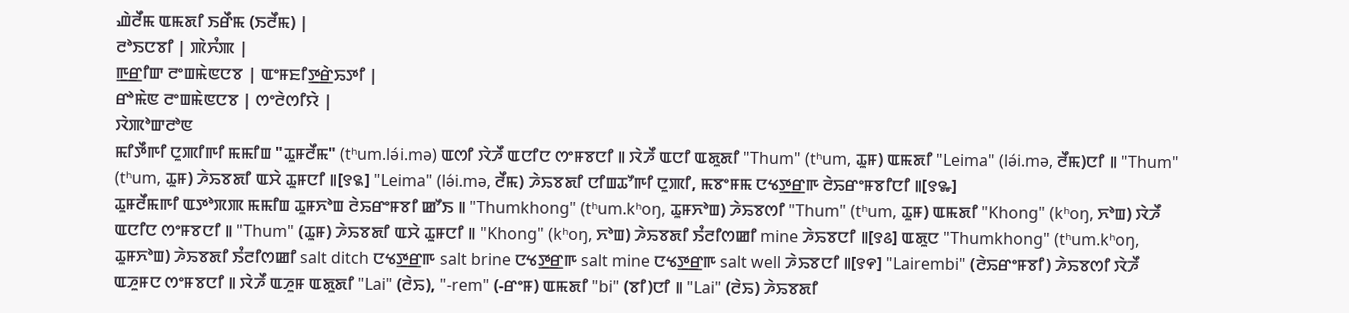ꯉꯥꯂꯩꯃ ꯑꯃꯗꯤ ꯏꯔꯩꯃ (ꯏꯂꯩꯃ) |
ꯂꯣꯏꯅꯕꯤ | ꯄꯥꯈꯪꯄ |
ꯒ꯭ꯔꯤꯛ ꯂꯦꯡꯃꯥꯟꯅꯕ | ꯑꯦꯝꯐꯤꯇ꯭ꯔꯥꯢꯇꯤ |
ꯔꯣꯃꯥꯟ ꯂꯦꯡꯃꯥꯟꯅꯕ | ꯁꯦꯂꯥꯁꯤꯌꯥ |
ꯋꯥꯄꯣꯛꯂꯣꯟ
ꯃꯤꯇꯩꯒꯤ ꯅꯨꯄꯤꯒꯤ ꯃꯃꯤꯡ "ꯊꯨꯝꯂꯩꯃ" (tʰum.lə́i.mə) ꯑꯁꯤ ꯋꯥꯍꯩ ꯑꯅꯤꯅ ꯁꯦꯝꯕꯅꯤ ꯫ ꯋꯥꯍꯩ ꯑꯅꯤ ꯑꯗꯨꯗꯤ "Thum" (tʰum, ꯊꯨꯝ) ꯑꯃꯗꯤ "Leima" (lə́i.mə, ꯂꯩꯃ)ꯅꯤ ꯫ "Thum" (tʰum, ꯊꯨꯝ) ꯍꯥꯢꯕꯗꯤ ꯑꯆꯥ ꯊꯨꯝꯅꯤ ꯫[꯱꯲] "Leima" (lə́i.mə, ꯂꯩꯃ) ꯍꯥꯢꯕꯗꯤ ꯅꯤꯡꯊꯧꯒꯤ ꯅꯨꯄꯤ, ꯃꯕꯦꯝꯃ ꯅꯠꯇ꯭ꯔꯒ ꯂꯥꯢꯔꯦꯝꯕꯤꯅꯤ ꯫[꯱꯳]
ꯊꯨꯝꯂꯩꯃꯒꯤ ꯑꯇꯣꯞꯄ ꯃꯃꯤꯡ ꯊꯨꯝꯈꯣꯡ ꯂꯥꯢꯔꯦꯝꯕꯤ ꯀꯧꯏ ꯫ "Thumkhong" (tʰum.kʰoŋ, ꯊꯨꯝꯈꯣꯡ) ꯍꯥꯢꯕꯁꯤ "Thum" (tʰum, ꯊꯨꯝ) ꯑꯃꯗꯤ "Khong" (kʰoŋ, ꯈꯣꯡ) ꯋꯥꯍꯩ ꯑꯅꯤꯅ ꯁꯦꯝꯕꯅꯤ ꯫ "Thum" (ꯊꯨꯝ) ꯍꯥꯢꯕꯗꯤ ꯑꯆꯥ ꯊꯨꯝꯅꯤ ꯫ "Khong" (kʰoŋ, ꯈꯣꯡ) ꯍꯥꯢꯕꯗꯤ ꯏꯪꯂꯤꯁꯀꯤ mine ꯍꯥꯢꯕꯅꯤ ꯫[꯱꯴] ꯑꯗꯨꯅ "Thumkhong" (tʰum.kʰoŋ, ꯊꯨꯝꯈꯣꯡ) ꯍꯥꯢꯕꯗꯤ ꯏꯪꯂꯤꯁꯀꯤ salt ditch ꯅꯠꯇ꯭ꯔꯒ salt brine ꯅꯠꯇ꯭ꯔꯒ salt mine ꯅꯠꯇ꯭ꯔꯒ salt well ꯍꯥꯢꯕꯅꯤ ꯫[꯱꯵] "Lairembi" (ꯂꯥꯢꯔꯦꯝꯕꯤ) ꯍꯥꯢꯕꯁꯤ ꯋꯥꯍꯩ ꯑꯍꯨꯝꯅ ꯁꯦꯝꯕꯅꯤ ꯫ ꯋꯥꯍꯩ ꯑꯍꯨꯝ ꯑꯗꯨꯗꯤ "Lai" (ꯂꯥꯢ), "-rem" (-ꯔꯦꯝ) ꯑꯃꯗꯤ "bi" (ꯕꯤ)ꯅꯤ ꯫ "Lai" (ꯂꯥꯢ) ꯍꯥꯢꯕꯗꯤ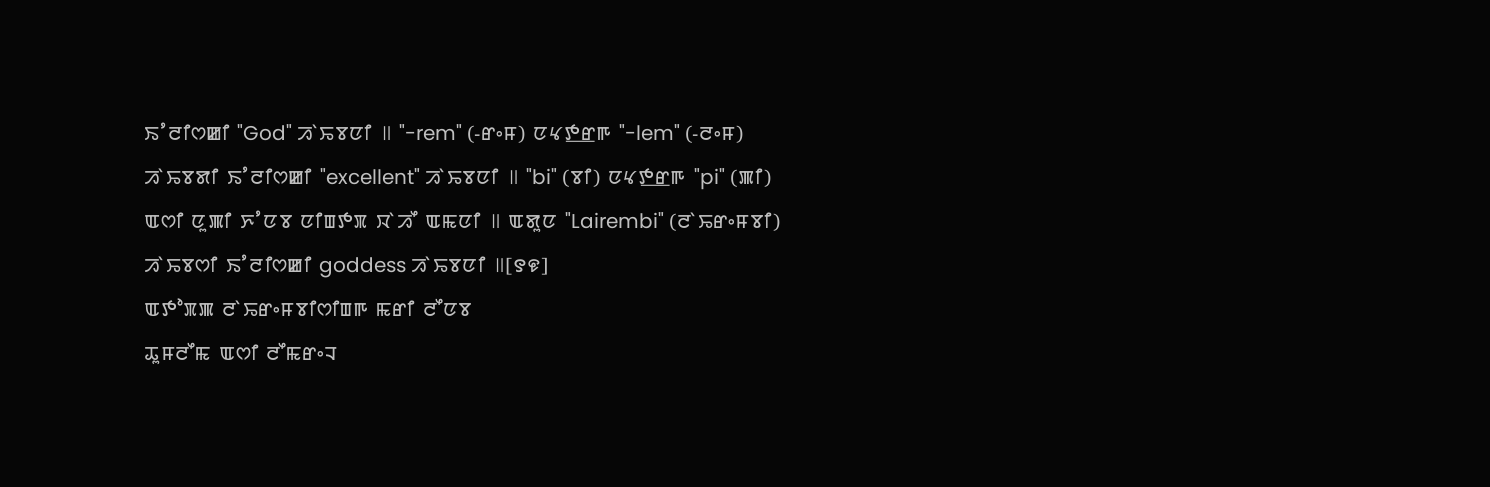ꯏꯪꯂꯤꯁꯀꯤ "God" ꯍꯥꯢꯕꯅꯤ ꯫ "-rem" (-ꯔꯦꯝ) ꯅꯠꯇ꯭ꯔꯒ "-lem" (-ꯂꯦꯝ) ꯍꯥꯢꯕꯗꯤ ꯏꯪꯂꯤꯁꯀꯤ "excellent" ꯍꯥꯢꯕꯅꯤ ꯫ "bi" (ꯕꯤ) ꯅꯠꯇ꯭ꯔꯒ "pi" (ꯄꯤ) ꯑꯁꯤ ꯅꯨꯄꯤ ꯈꯪꯅꯕ ꯅꯤꯡꯇꯞ ꯋꯥꯍꯩ ꯑꯃꯅꯤ ꯫ ꯑꯗꯨꯅ "Lairembi" (ꯂꯥꯢꯔꯦꯝꯕꯤ) ꯍꯥꯢꯕꯁꯤ ꯏꯪꯂꯤꯁꯀꯤ goddess ꯍꯥꯢꯕꯅꯤ ꯫[꯱꯶]
ꯑꯇꯣꯞꯄ ꯂꯥꯢꯔꯦꯝꯕꯤꯁꯤꯡꯒ ꯃꯔꯤ ꯂꯩꯅꯕ
ꯊꯨꯝꯂꯩꯃ ꯑꯁꯤ ꯂꯩꯃꯔꯦꯜ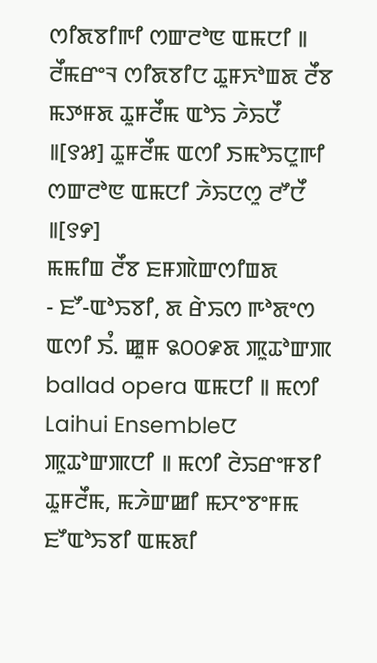ꯁꯤꯗꯕꯤꯒꯤ ꯁꯛꯂꯣꯟ ꯑꯃꯅꯤ ꯫ ꯂꯩꯃꯔꯦꯜ ꯁꯤꯗꯕꯤꯅ ꯊꯨꯝꯈꯣꯡꯗ ꯂꯩꯕ ꯃꯇꯝꯗ ꯊꯨꯝꯂꯩꯃ ꯑꯣꯢ ꯍꯥꯢꯅꯩ ꯫[꯱꯷] ꯊꯨꯝꯂꯩꯃ ꯑꯁꯤ ꯏꯃꯣꯢꯅꯨꯒꯤ ꯁꯛꯂꯣꯟ ꯑꯃꯅꯤ ꯍꯥꯢꯅꯁꯨ ꯂꯧꯅꯩ ꯫[꯱꯸]
ꯃꯃꯤꯡ ꯂꯩꯕ ꯐꯝꯄꯥꯛꯁꯤꯡꯗ
- ꯐꯧ-ꯑꯣꯢꯕꯤ, ꯗ ꯔꯥꯢꯁ ꯒꯣꯗꯦꯁ ꯑꯁꯤ ꯏꯪ. ꯀꯨꯝ ꯲꯰꯰꯹ꯗ ꯄꯨꯊꯣꯛꯄ ballad opera ꯑꯃꯅꯤ ꯫ ꯃꯁꯤ Laihui Ensembleꯅ ꯄꯨꯊꯣꯛꯄꯅꯤ ꯫ ꯃꯁꯤ ꯂꯥꯢꯔꯦꯝꯕꯤ ꯊꯨꯝꯂꯩꯃ, ꯃꯍꯥꯛꯀꯤ ꯃꯆꯦꯕꯦꯝꯃ ꯐꯧꯑꯣꯢꯕꯤ ꯑꯃꯗꯤ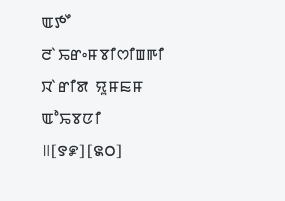ꯑꯇꯩ ꯂꯥꯢꯔꯦꯝꯕꯤꯁꯤꯡꯒꯤ ꯋꯥꯔꯤꯗ ꯌꯨꯝꯐꯝ ꯑꯣꯢꯕꯅꯤ ꯫[꯱꯹][꯲꯰]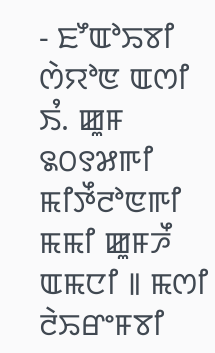- ꯐꯧꯑꯣꯢꯕꯤ ꯁꯥꯌꯣꯟ ꯑꯁꯤ ꯏꯪ. ꯀꯨꯝ ꯲꯰꯱꯷ꯒꯤ ꯃꯤꯇꯩꯂꯣꯟꯒꯤ ꯃꯃꯤ ꯀꯨꯝꯍꯩ ꯑꯃꯅꯤ ꯫ ꯃꯁꯤ ꯂꯥꯢꯔꯦꯝꯕꯤ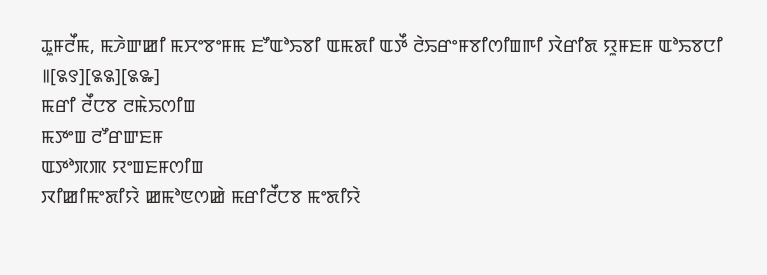ꯊꯨꯝꯂꯩꯃ, ꯃꯍꯥꯛꯀꯤ ꯃꯆꯦꯕꯦꯝꯃ ꯐꯧꯑꯣꯢꯕꯤ ꯑꯃꯗꯤ ꯑꯇꯩ ꯂꯥꯢꯔꯦꯝꯕꯤꯁꯤꯡꯒꯤ ꯋꯥꯔꯤꯗ ꯌꯨꯝꯐꯝ ꯑꯣꯢꯕꯅꯤ ꯫[꯲꯱][꯲꯲][꯲꯳]
ꯃꯔꯤ ꯂꯩꯅꯕ ꯂꯃꯥꯢꯁꯤꯡ
ꯃꯇꯦꯡ ꯂꯧꯔꯛꯐꯝ
ꯑꯇꯣꯞꯄ ꯌꯦꯡꯐꯝꯁꯤꯡ
ꯋꯤꯀꯤꯃꯦꯗꯤꯌꯥ ꯀꯃꯣꯟꯁꯀꯥ ꯃꯔꯤꯂꯩꯅꯕ ꯃꯦꯗꯤꯌꯥ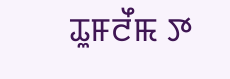ꯊꯨꯝꯂꯩꯃ ꯇ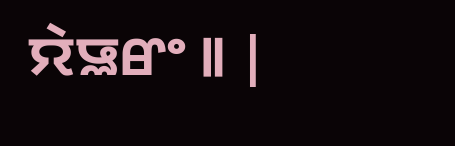ꯌꯥꯎꯔꯦ ꯫ |